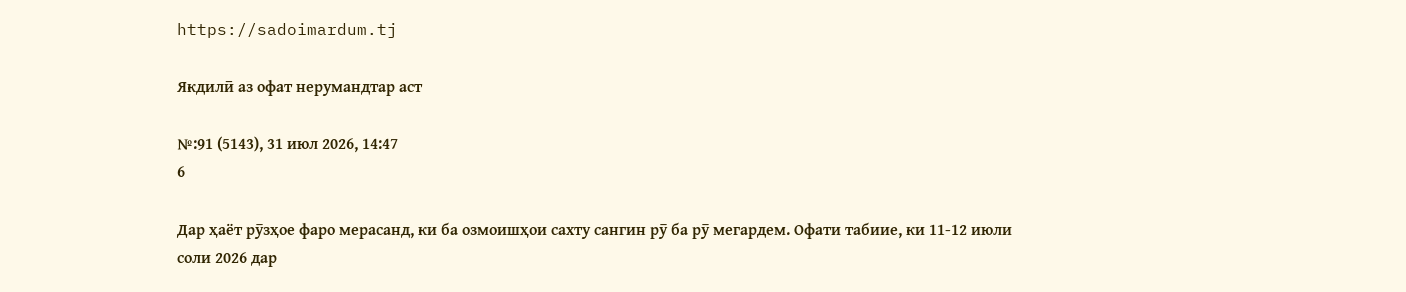https://sadoimardum.tj

Якдилӣ аз офат нерумандтар аст

№:91 (5143), 31 июл 2026, 14:47
6

Дар ҳаёт рӯзҳое фаро мерасанд, ки ба озмоишҳои сахту сангин рӯ ба рӯ мегардем. Офати табиие, ки 11-12 июли соли 2026 дар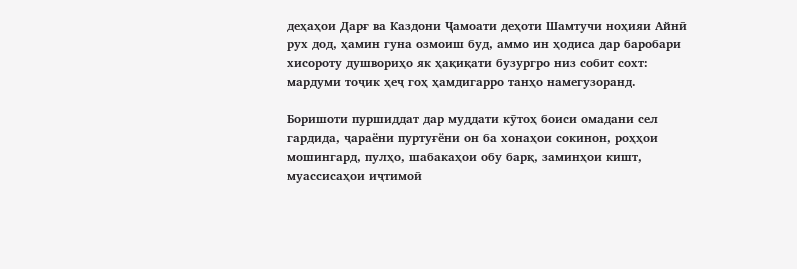деҳаҳои Дарғ ва Каздони Ҷамоати деҳоти Шамтучи ноҳияи Айнӣ рух дод, ҳамин гуна озмоиш буд, аммо ин ҳодиса дар баробари хисороту душвориҳо як ҳақиқати бузургро низ собит сохт: мардуми тоҷик ҳеҷ гоҳ ҳамдигарро танҳо намегузоранд.

Боришоти пуршиддат дар муддати кӯтоҳ боиси омадани сел гардида, ҷараёни пуртуғёни он ба хонаҳои сокинон, роҳҳои мошингард, пулҳо, шабакаҳои обу барқ, заминҳои кишт, муассисаҳои иҷтимоӣ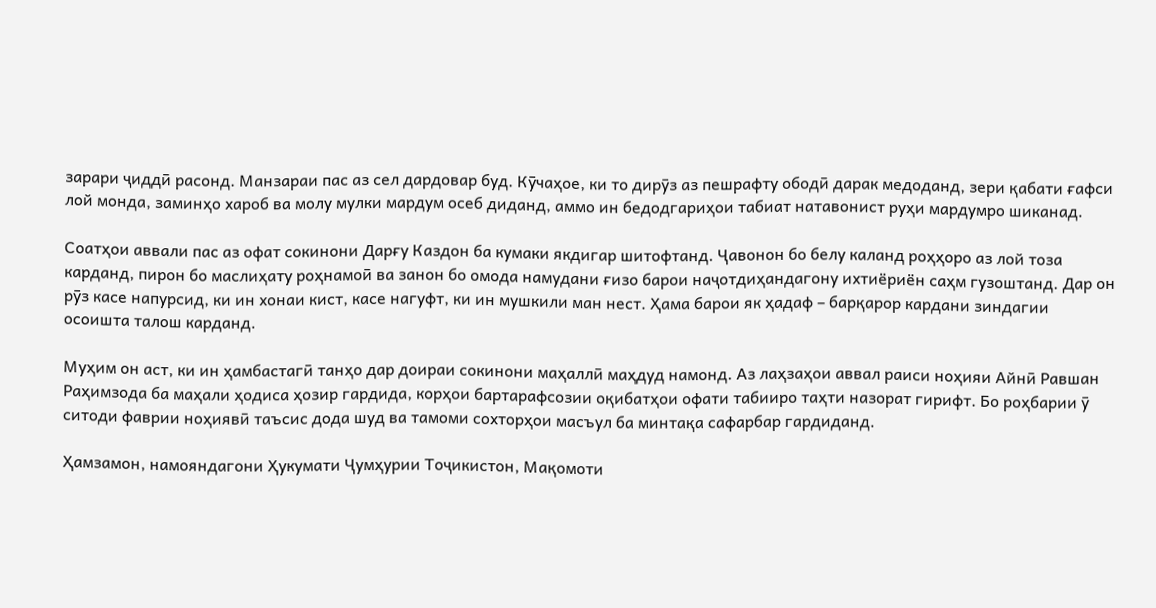зарари ҷиддӣ расонд. Манзараи пас аз сел дардовар буд. Кӯчаҳое, ки то дирӯз аз пешрафту ободӣ дарак медоданд, зери қабати ғафси лой монда, заминҳо хароб ва молу мулки мардум осеб диданд, аммо ин бедодгариҳои табиат натавонист руҳи мардумро шиканад.

Соатҳои аввали пас аз офат сокинони Дарғу Каздон ба кумаки якдигар шитофтанд. Ҷавонон бо белу каланд роҳҳоро аз лой тоза карданд, пирон бо маслиҳату роҳнамоӣ ва занон бо омода намудани ғизо барои наҷотдиҳандагону ихтиёриён саҳм гузоштанд. Дар он рӯз касе напурсид, ки ин хонаи кист, касе нагуфт, ки ин мушкили ман нест. Ҳама барои як ҳадаф – барқарор кардани зиндагии осоишта талош карданд.

Муҳим он аст, ки ин ҳамбастагӣ танҳо дар доираи сокинони маҳаллӣ маҳдуд намонд. Аз лаҳзаҳои аввал раиси ноҳияи Айнӣ Равшан Раҳимзода ба маҳали ҳодиса ҳозир гардида, корҳои бартарафсозии оқибатҳои офати табииро таҳти назорат гирифт. Бо роҳбарии ӯ ситоди фаврии ноҳиявӣ таъсис дода шуд ва тамоми сохторҳои масъул ба минтақа сафарбар гардиданд.

Ҳамзамон, намояндагони Ҳукумати Ҷумҳурии Тоҷикистон, Мақомоти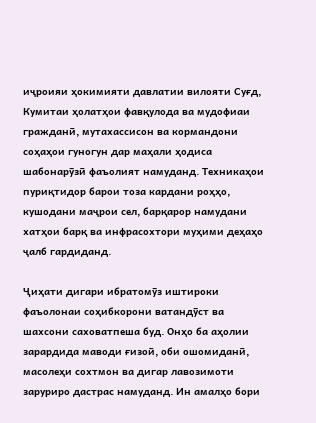иҷроияи ҳокимияти давлатии вилояти Суғд, Кумитаи ҳолатҳои фавқулода ва мудофиаи гражданӣ, мутахассисон ва кормандони соҳаҳои гуногун дар маҳали ҳодиса шабонарӯзӣ фаъолият намуданд. Техникаҳои пуриқтидор барои тоза кардани роҳҳо, кушодани маҷрои сел, барқарор намудани хатҳои барқ ва инфрасохтори муҳими деҳаҳо ҷалб гардиданд.

Ҷиҳати дигари ибратомӯз иштироки фаъолонаи соҳибкорони ватандӯст ва шахсони саховатпеша буд. Онҳо ба аҳолии зарардида маводи ғизоӣ, оби ошомиданӣ, масолеҳи сохтмон ва дигар лавозимоти заруриро дастрас намуданд. Ин амалҳо бори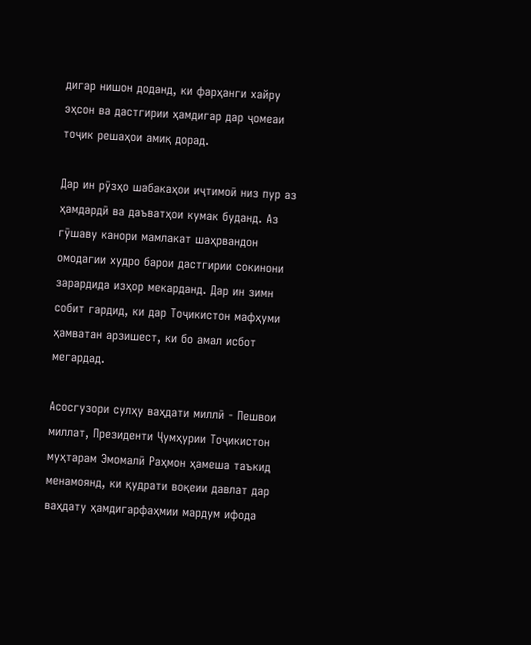дигар нишон доданд, ки фарҳанги хайру эҳсон ва дастгирии ҳамдигар дар ҷомеаи тоҷик решаҳои амиқ дорад.

Дар ин рӯзҳо шабакаҳои иҷтимоӣ низ пур аз ҳамдардӣ ва даъватҳои кумак буданд. Аз гӯшаву канори мамлакат шаҳрвандон омодагии худро барои дастгирии сокинони зарардида изҳор мекарданд. Дар ин зимн собит гардид, ки дар Тоҷикистон мафҳуми ҳамватан арзишест, ки бо амал исбот мегардад.

Асосгузори сулҳу ваҳдати миллӣ - Пешвои миллат, Президенти Ҷумҳурии Тоҷикистон муҳтарам Эмомалӣ Раҳмон ҳамеша таъкид менамоянд, ки қудрати воқеии давлат дар ваҳдату ҳамдигарфаҳмии мардум ифода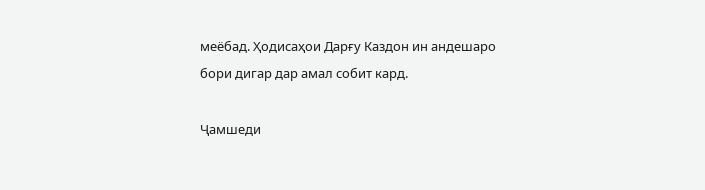меёбад. Ҳодисаҳои Дарғу Каздон ин андешаро бори дигар дар амал собит кард.

Ҷамшеди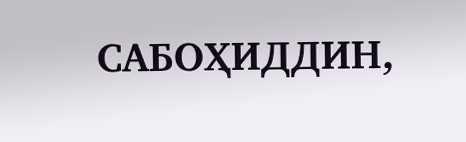САБОҲИДДИН,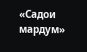«Садои мардум»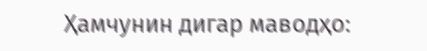Ҳамчунин дигар маводҳо: